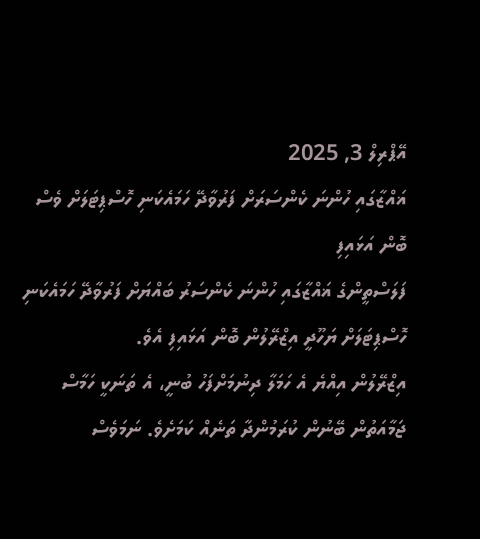އޭޕްރިލް 3, 2025
ޣައްޒާގައި ހުންނަ ކެންސަރަށް ފަރުވާދޭ ހަމައެކަނި ހޮސްޕިޓަލަށް ވެސް ބޮން އަޅައިފި
ފަލަސްތީންގެ ޣައްޒާގައި ހުންނަ ކެންސަރު ބައްޔަށް ފަރުވާދޭ ހަމައެކަނި ހޮސްޕިޓަލަށް ޔަހޫދީ އިޒްރޭލުން ބޮން އަޅައިފި އެވެ.
އިޒްރޭލުން އިއްޔެ އެ ހަމަލާ ދިނުމަށްފަހު ބުނީ، އެ ތަނަކީ ހަމާސް ޖަމާއަތުން ބޭނުން ކުރަމުންދާ ތަނެއް ކަމަށެވެ. ނަމަވެސް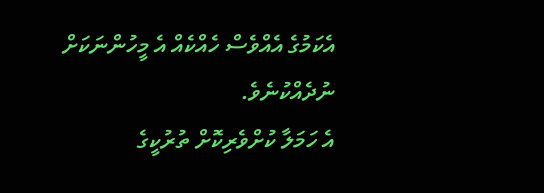އެކަމުގެ އެއްވެސް ހެއްކެއް އެ މީހުންނަކަށް ނުދެއްކުނެވެ.
އެ ހަމަލާ ކުށްވެރިކޮށް ތުރުކީގެ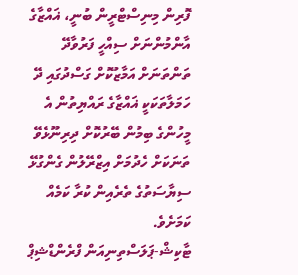ފޮރިން މިނިސްޓްރީން ބުނީ، ޣައްޒާގެ އާންމުންނަށް ސިއްހީ ފަރުވާދޭ ތަންތަނަށް އަމާޒުކޮށް ގަސްދުގައި ދޭ ހަމަލާތަކަކީ ޣައްޒާގެ ރައްޔިތުން އެ މީހުންގެ ބިމުން ބޭރުކޮށް ދިރިނޫޅެވޭ ތަނަކަށް ހެދުމަށް އިޒްރޭލުން ގެންގުޅޭ ސިޔާސަތުގެ ތެރެއިން ކުރާ ކަމެއް ކަމަށެވެ.
ޓާކިޝް-ޕަލަސްތިނިއަން ފްރެންޑްޝިޕް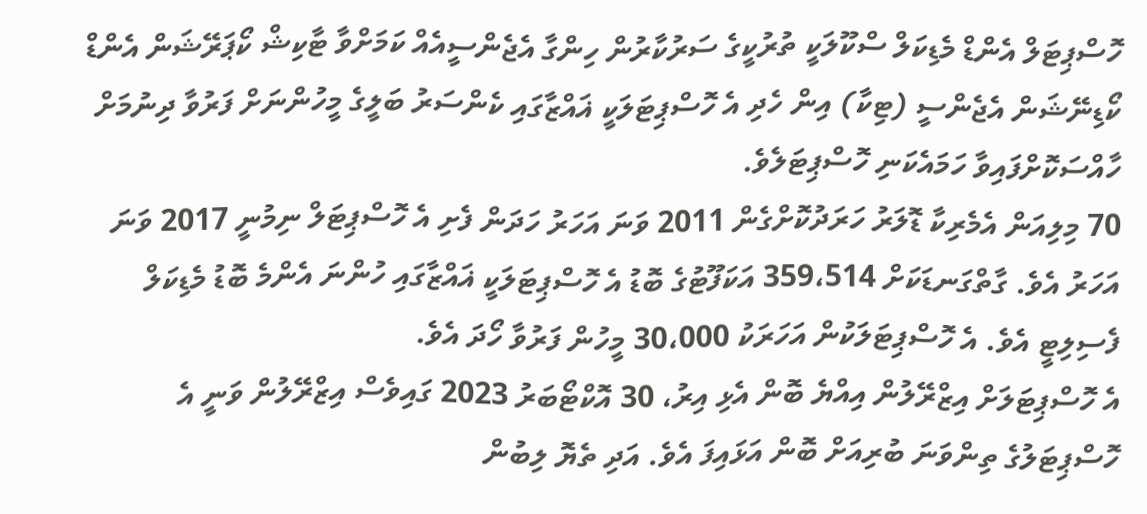ހޮސްޕިޓަލް އެންޑް މެޑިކަލް ސްކޫލަކީ ތުރުކީގެ ސަރުކާރުން ހިންގާ އެޖެންސީއެއް ކަމަށްވާ ޓާކިޝް ކޯޕަރޭޝަން އެންޑް ކޯޑިނޭޝަން އެޖެންސީ (ޓިކާ) އިން ހެދި އެ ހޮސްޕިޓަލަކީ ޣައްޒާގައި ކެންސަރު ބަލީގެ މީހުންނަށް ފަރުވާ ދިނުމަށް ހާއްސަކޮށްފައިވާ ހަމައެކަނި ހޮސްޕިޓަލެވެ.
70 މިލިއަން އެމެރިކާ ޑޮލަރު ހަރަދުކޮށްގެން 2011 ވަނަ އަހަރު ހަދަން ފެށި އެ ހޮސްޕިޓަލް ނިމުނީ 2017 ވަނަ އަހަރު އެވެ. ގާތްގަނޑަކަށް 359،514 އަކަފޫޓުގެ ބޮޑު އެ ހޮސްޕިޓަލަކީ ޣައްޒާގައި ހުންނަ އެންމެ ބޮޑު މެޑިކަލް ފެސިލިޓީ އެވެ. އެ ހޮސްޕިޓަލަކުން އަހަރަކު 30،000 މީހުން ފަރުވާ ހޯދަ އެވެ.
އެ ހޮސްޕިޓަލަށް އިޒްރޭލުން އިއްޔެ ބޮން އެޅި އިރު، 30 އޮކްޓޯބަރު 2023 ގައިވެސް އިޒްރޭލުން ވަނީ އެ ހޮސްޕިޓަލުގެ ތިންވަނަ ބުރިއަށް ބޮން އަޅައިފަ އެވެ. އަދި ތެޔޮ ލިބުން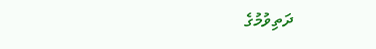ދަތިވުމުގެ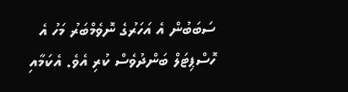ސަބަބުން އެ އަހަރުގެ ނޮވެމްބަރު މަހު އެ ހޮސްޕިޓަލް ބަންދުވެސް ކުރި އެވެ. އެކަމާއި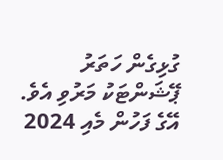ގުޅިގެން ހަތަރު ޕޭޝަންޓަކު މަރުވި އެވެ.
އޭގެ ފަހުން މެއި 2024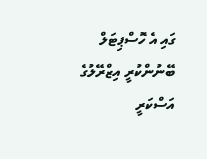ގައި އެ ހޮސްޕިޓަލް ބޭނުންކުރީ އިޒްރޭލުގެ އަސްކަރީ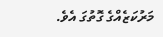މަރުކަޒެއްގެ ގޮތުގަ އެވެ.